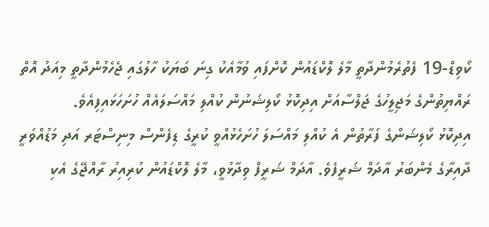ކޯވިޑް-19 ފެތުރެމުންދާތީ މާލެ ލޮކްޑައުން ކޮށްފައި ވުމާއެކު ގިނަ ބަޔަކު ހާލުގައި ޖެހެމުންދާތީ މިއަދު އޮތް ރައްޔިތުންގެ މަޖިލީހުގެ ޖަލްސާއަށް އިދިކޮޅު ކޯލިޝަނުން ކުއްލި މައްސަލައެއް ހުށަހަޅައިފިއެވެ.
އިދިކޮޅު ކޯލިޝަންގެ ފަރާތުން އެ ކުއްލި މައްސަލަ ހުށަހެޅުއްވީ ކުރީގެ ޑިފެންސް މިނިސްޓަރ އަދި މަޑުއްވަރީ ދާއިރާގެ މެންބަރު އާދަމް ޝަރީފެވެ. އާދަމް ޝަރީފް ވިދާޅުވީ، މާލެ ލޮކްޑައުން ކުރިއިރު ރާއްޖޭގެ އެކި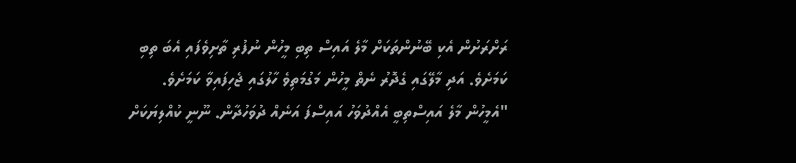ރަށްރަށުން އެކި ބޭނުންތަކަށް މާލެ އައިސް ތިބި މީހުން ނުފުރި ތާށިވެފައި އެބަ ތިބި ކަމަށެވެ. އަދި މާލޭގައި ގެދޮރު ނެތް މީހުން މަގުމަތިވެ ހާލުގައި ޖެހިފައިވާ ކަމަށެވެ.
"އެމީހުން މާލެ އައިސްތިބީ އެއްދުވަހު އައިސްފަ އަނެއް ދުވަހުދާން. ނޫނީ ކުއްލިޔަކަށް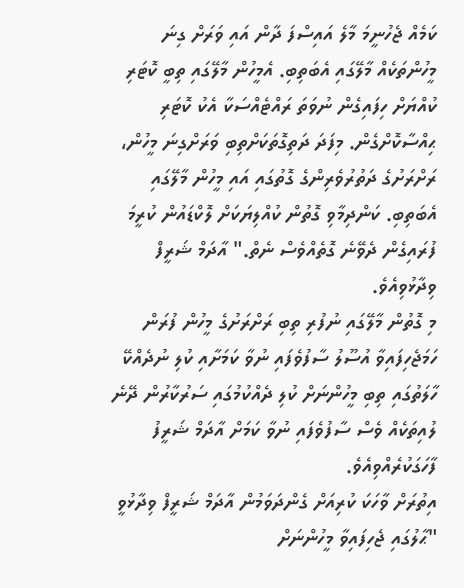ކަމެއް ޖެހުނީމަ މާލެ އައިސްފަ ދާން އައި ވަރަށް ގިނަ މީހުންތަކެއް މާލޭގައި އެބަތިބި. އެމީހުން މާލޭގައި ތިބީ ކޮޓަރި ކުއްޔަށް ހިފައިގެން ނުވަތަ ރައްޓެއްސަކާ އެކު ކޮޓަރި ޙިއްސާކޮށްގެން. މިފަދަ ދަތިގޮތަކަށްތިބި ވަރަށްގިނަ މީހުން، ރަށްރަށުގެ ދަތުރުވެރިންގެ ގޮތުގައި އައި މީހުން މާލޭގައި އެބަތިބި. ކަންދިމާވި ގޮތުން ކުއްލިޔަކަށް ލޮކްޑައުން ކުރީމަ ފުރައިގެން ދެވޭނެ ގޮތެއްވެސް ނެތް." އާދަމް ޝަރީފް ވިދާޅުވިއެވެ.
މި ގޮތުން މާލޭގައި ނުފުރި ތިބި ރަށްރަށުގެ މީހުން ފުރަން ހަމަޖެހިފައިވާ އުސޫލު ސާފުވެފައި ނުވާ ކަމަށާއި ކުލި ނުދެއްކޭ ހާލަތުގައި ތިބި މީހުންނަށް ކުލި ދެއްކުމުގައި ސަރުކާރުން ދޭނެ ލުއިތަކެއް ވެސް ސާފުވެފައި ނުވާ ކަމަށް އާދަމް ޝަރީފު ފާހަގަކުރެއްވިއެވެ.
އިތުރަށް ވާހަކަ ކުރިއަށް ގެންދަވަމުން އާދަމް ޝަރީފް ވިދާޅުވީ "ޙާލުގައި ޖެހިފައިވާ މީހުންނަށް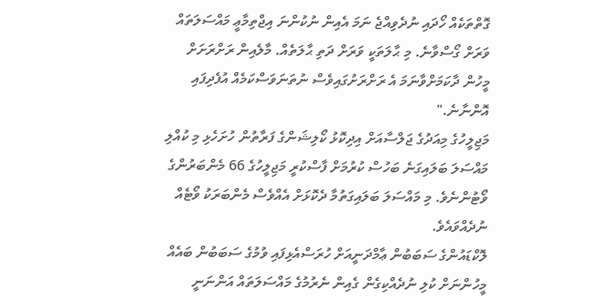ގޮތްތަކެއް ހޯދައި ނުދެވިއްޖެ ނަމަ އެއިން ނުކުންނަ އިޖްތިމާޢީ މައްސަލަތައް ވަރަށް ގޯސްވާނެ. މި ޙާލަތަކީ ވަރަށް ދަތި ޙާލަތެއް. މާލެއިން ރަށްރަށަށް މީހުން ދާކަމަށްވާނަމަ އެ ރަށްރަށުގައިވެސް ނުތަނަވަސްކަމެއް އުފެދިފައި އޮންނާނެ."
މަޖިލީހުގެ މިއަދުގެ ޖަލްސާއަށް އިދިކޮޅު ކޯލިޝަންގެ ފަރާތުން ހުށަހެޅި މި ކުއްލި މައްސަލަ ބަލައިގަނެ ބަހުސް ކުރުމަށް ފާސްކުރީ މަޖިލީހުގެ 66 މެންބަރުންގެ ވޯޓުންނެވެ. މި މައްސަލަ ބަލައިގަތުމާ ދެކޮޅަށް އެއްވެސް މެންބަރަކު ވޯޓެއް ނުދެއްވައެވެ.
ލޮކްޑައުންގެ ސަބަބުން ޢާމްދަނީއަށް ހުރަސްއެޅިފައި ވުމުގެ ސަބަބުން ބައެއް މީހުންނަށް ކުލި ނުދެއްކިގެން ގެއިން ނެރުމުގެ މައްސަލަތައް އަންނަނީ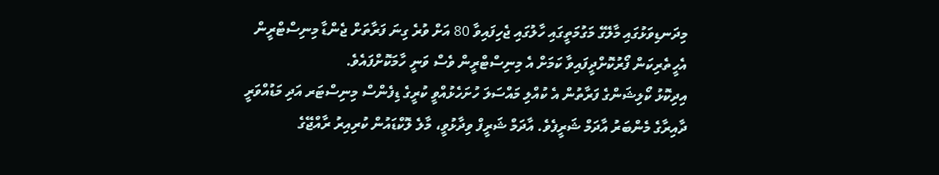މިދަނޑިވަޅުގައި މާލޭގެ މަގުމަތީގައި ހާލުގައި ޖެހިފައިވާ 80 އަށް ވުރެ ގިނަ ފަރާތަށް ޖެންޑާ މިނިސްޓްރީން އެހީތެރިކަން ފޯރުކޮށްދީފައިވާ ކަމަށް އެ މިނިސްޓްރީން ވެސް ވަނީ ހާމަކޮށްފައެވެ.
އިދިކޮޅު ކޯލިޝަންގެ ފަރާތުން އެ ކުއްލި މައްސަލަ ހުށަހެޅުއްވީ ކުރީގެ ޑިފެންސް މިނިސްޓަރ އަދި މަޑުއްވަރީ ދާއިރާގެ މެންބަރު އާދަމް ޝަރީފެވެ. އާދަމް ޝަރީފް ވިދާޅުވީ، މާލެ ލޮކްޑައުން ކުރިއިރު ރާއްޖޭގެ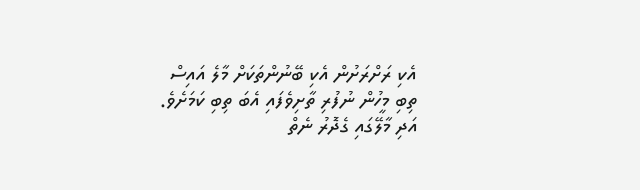އެކި ރަށްރަށުން އެކި ބޭނުންތަކަށް މާލެ އައިސް ތިބި މީހުން ނުފުރި ތާށިވެފައި އެބަ ތިބި ކަމަށެވެ. އަދި މާލޭގައި ގެދޮރު ނެތް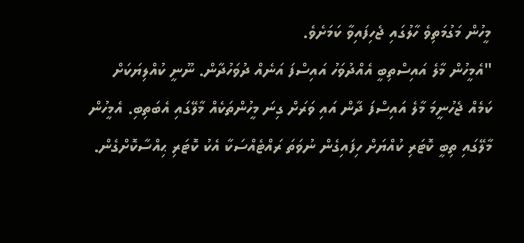މީހުން މަގުމަތިވެ ހާލުގައި ޖެހިފައިވާ ކަމަށެވެ.
"އެމީހުން މާލެ އައިސްތިބީ އެއްދުވަހު އައިސްފަ އަނެއް ދުވަހުދާން. ނޫނީ ކުއްލިޔަކަށް ކަމެއް ޖެހުނީމަ މާލެ އައިސްފަ ދާން އައި ވަރަށް ގިނަ މީހުންތަކެއް މާލޭގައި އެބަތިބި. އެމީހުން މާލޭގައި ތިބީ ކޮޓަރި ކުއްޔަށް ހިފައިގެން ނުވަތަ ރައްޓެއްސަކާ އެކު ކޮޓަރި ޙިއްސާކޮށްގެން.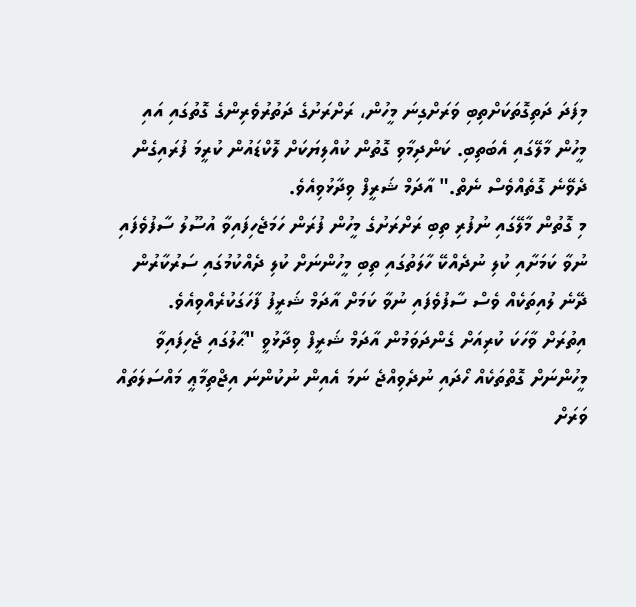މިފަދަ ދަތިގޮތަކަށްތިބި ވަރަށްގިނަ މީހުން، ރަށްރަށުގެ ދަތުރުވެރިންގެ ގޮތުގައި އައި މީހުން މާލޭގައި އެބަތިބި. ކަންދިމާވި ގޮތުން ކުއްލިޔަކަށް ލޮކްޑައުން ކުރީމަ ފުރައިގެން ދެވޭނެ ގޮތެއްވެސް ނެތް." އާދަމް ޝަރީފް ވިދާޅުވިއެވެ.
މި ގޮތުން މާލޭގައި ނުފުރި ތިބި ރަށްރަށުގެ މީހުން ފުރަން ހަމަޖެހިފައިވާ އުސޫލު ސާފުވެފައި ނުވާ ކަމަށާއި ކުލި ނުދެއްކޭ ހާލަތުގައި ތިބި މީހުންނަށް ކުލި ދެއްކުމުގައި ސަރުކާރުން ދޭނެ ލުއިތަކެއް ވެސް ސާފުވެފައި ނުވާ ކަމަށް އާދަމް ޝަރީފު ފާހަގަކުރެއްވިއެވެ.
އިތުރަށް ވާހަކަ ކުރިއަށް ގެންދަވަމުން އާދަމް ޝަރީފް ވިދާޅުވީ "ޙާލުގައި ޖެހިފައިވާ މީހުންނަށް ގޮތްތަކެއް ހޯދައި ނުދެވިއްޖެ ނަމަ އެއިން ނުކުންނަ އިޖްތިމާޢީ މައްސަލަތައް ވަރަށް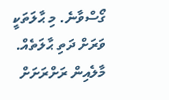ގޯސްވާނެ. މި ޙާލަތަކީ ވަރަށް ދަތި ޙާލަތެއް. މާލެއިން ރަށްރަށަށް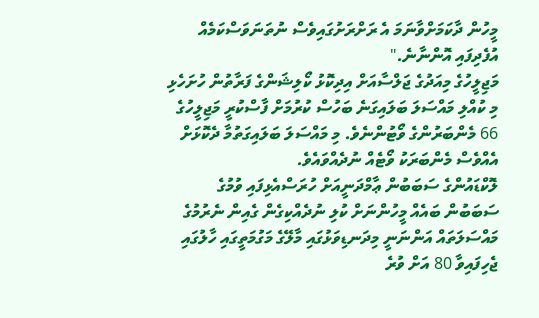މީހުން ދާކަމަށްވާނަމަ އެ ރަށްރަށުގައިވެސް ނުތަނަވަސްކަމެއް އުފެދިފައި އޮންނާނެ."
މަޖިލީހުގެ މިއަދުގެ ޖަލްސާއަށް އިދިކޮޅު ކޯލިޝަންގެ ފަރާތުން ހުށަހެޅި މި ކުއްލި މައްސަލަ ބަލައިގަނެ ބަހުސް ކުރުމަށް ފާސްކުރީ މަޖިލީހުގެ 66 މެންބަރުންގެ ވޯޓުންނެވެ. މި މައްސަލަ ބަލައިގަތުމާ ދެކޮޅަށް އެއްވެސް މެންބަރަކު ވޯޓެއް ނުދެއްވައެވެ.
ލޮކްޑައުންގެ ސަބަބުން ޢާމްދަނީއަށް ހުރަސްއެޅިފައި ވުމުގެ ސަބަބުން ބައެއް މީހުންނަށް ކުލި ނުދެއްކިގެން ގެއިން ނެރުމުގެ މައްސަލަތައް އަންނަނީ މިދަނޑިވަޅުގައި މާލޭގެ މަގުމަތީގައި ހާލުގައި ޖެހިފައިވާ 80 އަށް ވުރެ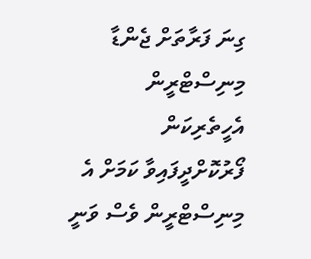ގިނަ ފަރާތަށް ޖެންޑާ މިނިސްޓްރީން އެހީތެރިކަން ފޯރުކޮށްދީފައިވާ ކަމަށް އެ މިނިސްޓްރީން ވެސް ވަނީ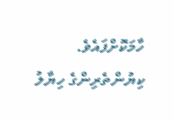ހާމަކޮށްފައެވެ.
ކިޔުންތެރިންގެ ހިޔާލު